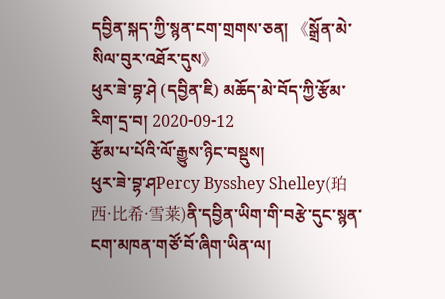དབྱིན་སྐད་ཀྱི་སྙན་ངག་གྲགས་ཅན། 《སྒྲོན་མེ་སིལ་བུར་འཐོར་དུས》
ཕུར་ཟེ་བྷ་ཤེ (དབྱིན་ཇི) མཆོད་མེ་བོད་ཀྱི་རྩོམ་རིག་དྲ་བ། 2020-09-12
རྩོམ་པ་པོའི་ལོ་རྒྱུས་ཉིང་བསྡུས།
ཕུར་ཟེ་བྷ་ཤPercy Bysshey Shelley(珀西·比希·雪莱)ནི་དབྱིན་ཡིག་གི་བརྩེ་དུང་སྙན་ངག་མཁན་གཙོ་བོ་ཞིག་ཡིན་ལ།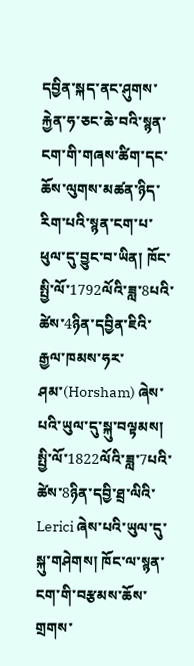དབྱིན་སྐད་ནང་ཤུགས་རྐྱེན་ཧ་ཅང་ཆེ་བའི་སྙན་ངག་གི་གཞས་ཚིག་དང་ཆོས་ལུགས་མཚན་ཉིད་རིག་པའི་སྙན་ངག་པ་ཕུལ་དུ་བྱུང་བ་ཡིན། ཁོང་སྤྱི་ལོ་1792ལོའི་ཟླ་8པའི་ཚེས་4ཉིན་དབྱིན་ཇིའི་རྒྱལ་ཁམས་ཧར་ཤམ་(Horsham) ཞེས་པའི་ཡུལ་དུ་སྐུ་བལྟམས། སྤྱི་ལོ་1822ལོའི་ཟླ་7པའི་ཚེས་8ཉིན་དབྱི་ཐྲ་ལིའི་Lerici ཞེས་པའི་ཡུལ་དུ་སྐུ་གཤེགས། ཁོང་ལ་སྙན་ངག་གི་བརྩམས་ཆོས་གྲགས་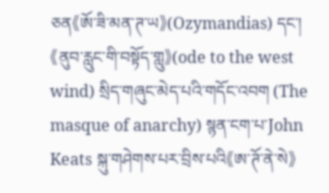ཅན《ཨོ་ཟི་མན་ཊ་ཡ》(Ozymandias) དང་། 《ནུབ་རླུང་གི་བསྟོད་གླུ》(ode to the west wind) སྲིད་གཞུང་མེད་པའི་གདོང་འབག (The masque of anarchy) སྙན་ངག་པ་John Keats སྐུ་གཤེགས་པར་བྲིས་པའི《ཨ་ཊོ་ནེ་སེ》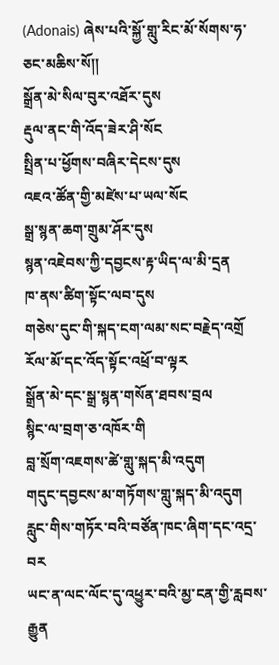(Adonais) ཞེས་པའི་སྐྱོ་གླུ་རིང་མོ་སོགས་ཧ་ཅང་མཆིས་སོ།།
སྒྲོན་མེ་སིལ་བུར་འཐོར་དུས
རྡུལ་ནང་གི་འོད་ཟེར་ཤི་སོང
སྤྲིན་པ་ཕྱོགས་བཞིར་དེངས་དུས
འཇའ་ཚོན་གྱི་མཛེས་པ་ཡལ་སོང
སྒྲ་སྙན་ཆག་གྲུམ་ཤོར་དུས
སྙན་འཇེབས་ཀྱི་དབྱངས་རྟ་ཡིད་ལ་མི་དྲན
ཁ་ནས་ཚིག་སྟོང་ལབ་དུས
གཅེས་དུང་གི་སྐད་ངག་ལམ་སང་བརྗེད་འགྲོ
རོལ་མོ་དང་འོད་སྟོང་འཕྲོ་བ་ལྟར
སྒྲོན་མེ་དང་སྒྲ་སྙན་གསོན་ཐབས་བྲལ
སྙིང་ལ་བྲག་ཅ་འཁོར་གི
བླ་སྲོག་འཇགས་ཚེ་གླུ་སྐད་མི་འདུག
གདུང་དབྱངས་མ་གཏོགས་གླུ་སྐད་མི་འདུག
རླུང་གིས་གཏོར་བའི་བཙོན་ཁང་ཞིག་དང་འདྲ་བར
ཡང་ན་ལང་ལོང་དུ་འཕྱུར་བའི་མྱ་ངན་གྱི་རླབས་རྒྱུན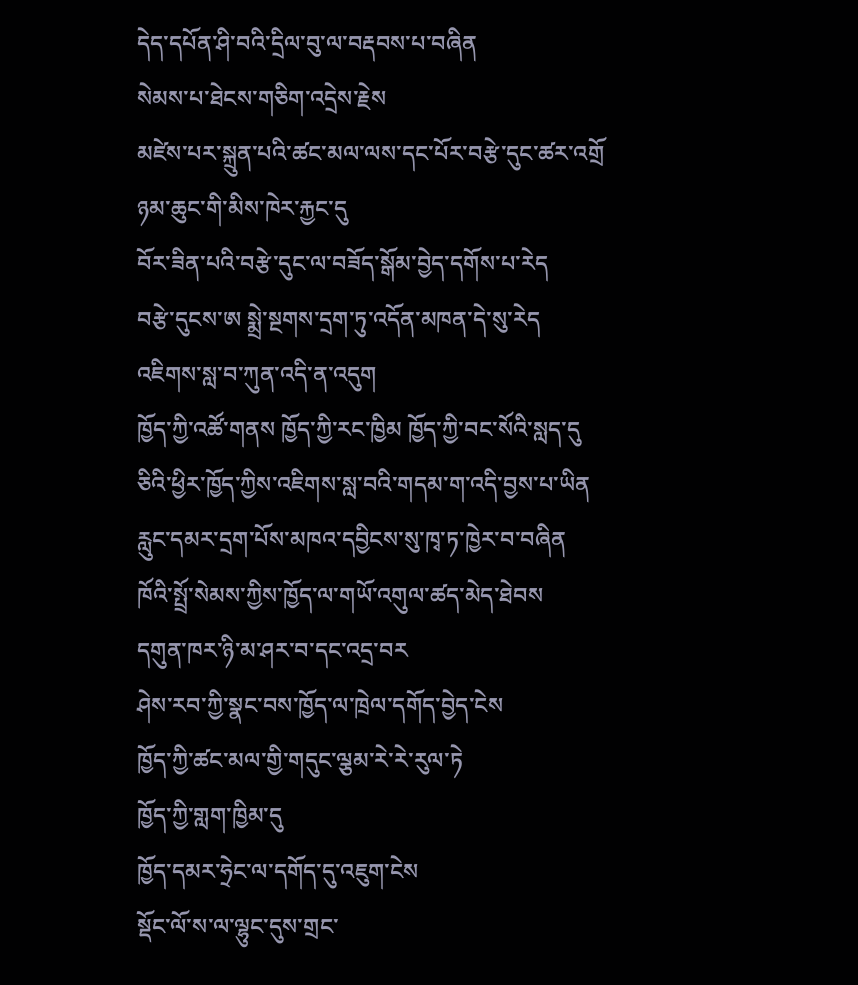དེད་དཔོན་ཤི་བའི་དྲིལ་བུ་ལ་བརྡབས་པ་བཞིན
སེམས་པ་ཐེངས་གཅིག་འདྲེས་རྗེས
མཛེས་པར་སྐྲུན་པའི་ཚང་མལ་ལས་དང་པོར་བརྩེ་དུང་ཚར་འགྲོ
ཉམ་ཆུང་གི་མིས་ཁེར་རྐྱང་དུ
བོར་ཟིན་པའི་བརྩེ་དུང་ལ་བཟོད་སྒོམ་བྱེད་དགོས་པ་རེད
བརྩེ་དུངས་ཨ སྨྲེ་སྔགས་དྲག་ཏུ་འདོན་མཁན་དེ་སུ་རེད
འཇིགས་སླ་བ་ཀུན་འདི་ན་འདུག
ཁྱོད་ཀྱི་འཚོ་གནས ཁྱོད་ཀྱི་རང་ཁྱིམ ཁྱོད་ཀྱི་བང་སོའི་སླད་དུ
ཅིའི་ཕྱིར་ཁྱོད་ཀྱིས་འཇིགས་སླ་བའི་གདམ་ག་འདི་བྱས་པ་ཡིན
རླུང་དམར་དྲག་པོས་མཁའ་དབྱིངས་སུ་ཁྭ་ཏ་ཁྱེར་བ་བཞིན
ཁོའི་སྤྲོ་སེམས་ཀྱིས་ཁྱོད་ལ་གཡོ་འགུལ་ཚད་མེད་ཐེབས
དགུན་ཁར་ཉི་མ་ཤར་བ་དང་འདྲ་བར
ཤེས་རབ་ཀྱི་སྣང་བས་ཁྱོད་ལ་ཁྲེལ་དགོད་བྱེད་ངེས
ཁྱོད་ཀྱི་ཚང་མལ་གྱི་གདུང་ལྕམ་རེ་རེ་རུལ་ཏེ
ཁྱོད་ཀྱི་གླག་ཁྱིམ་དུ
ཁྱོད་དམར་ཧྲེང་ལ་དགོད་དུ་འཇུག་ངེས
སྡོང་ལོ་ས་ལ་ལྷུང་དུས་གྲང་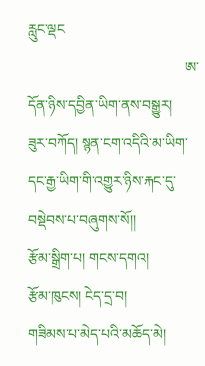རླུང་ལྡང
                                           ཨ་དོན་ཉིས་དབྱིན་ཡིག་ནས་བསྒྱུར།
ཟུར་བཀོད། སྙན་ངག་འདིའི་མ་ཡིག་དང་རྒྱ་ཡིག་གི་འགྱུར་ཉིས་རྐང་དུ་བསྡེབས་པ་བཞུགས་སོ།།
རྩོམ་སྒྲིག་པ། གངས་དགའ།
རྩོམ་ཁུངས། ངེད་དྲ་བ།
གཟིམས་པ་མེད་པའི་མཆོད་མེ།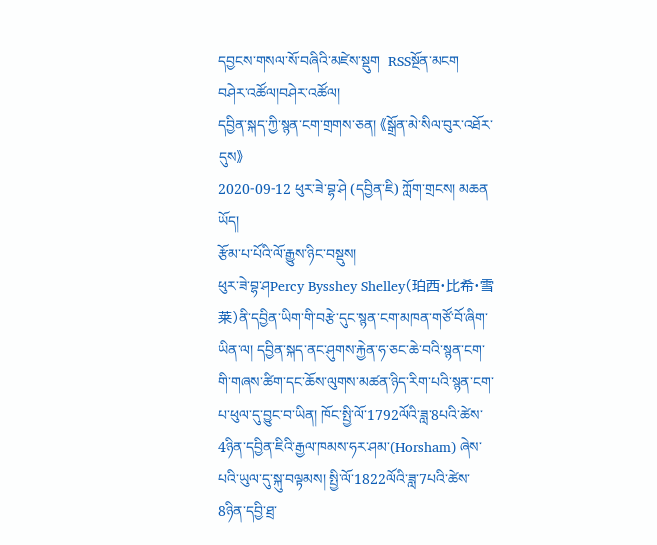དབྱངས་གསལ་སོ་བཞིའི་མཛེས་སྡུག  RSSསྔོན་མངག   བཤེར་འཚོལ།བཤེར་འཚོལ།
དབྱིན་སྐད་ཀྱི་སྙན་ངག་གྲགས་ཅན། 《སྒྲོན་མེ་སིལ་བུར་འཐོར་དུས》
2020-09-12 ཕུར་ཟེ་བྷ་ཤེ (དབྱིན་ཇི) ཀློག་གྲངས། མཆན ཡོད།
རྩོམ་པ་པོའི་ལོ་རྒྱུས་ཉིང་བསྡུས།
ཕུར་ཟེ་བྷ་ཤPercy Bysshey Shelley(珀西·比希·雪莱)ནི་དབྱིན་ཡིག་གི་བརྩེ་དུང་སྙན་ངག་མཁན་གཙོ་བོ་ཞིག་ཡིན་ལ། དབྱིན་སྐད་ནང་ཤུགས་རྐྱེན་ཧ་ཅང་ཆེ་བའི་སྙན་ངག་གི་གཞས་ཚིག་དང་ཆོས་ལུགས་མཚན་ཉིད་རིག་པའི་སྙན་ངག་པ་ཕུལ་དུ་བྱུང་བ་ཡིན། ཁོང་སྤྱི་ལོ་1792ལོའི་ཟླ་8པའི་ཚེས་4ཉིན་དབྱིན་ཇིའི་རྒྱལ་ཁམས་ཧར་ཤམ་(Horsham) ཞེས་པའི་ཡུལ་དུ་སྐུ་བལྟམས། སྤྱི་ལོ་1822ལོའི་ཟླ་7པའི་ཚེས་8ཉིན་དབྱི་ཐྲ་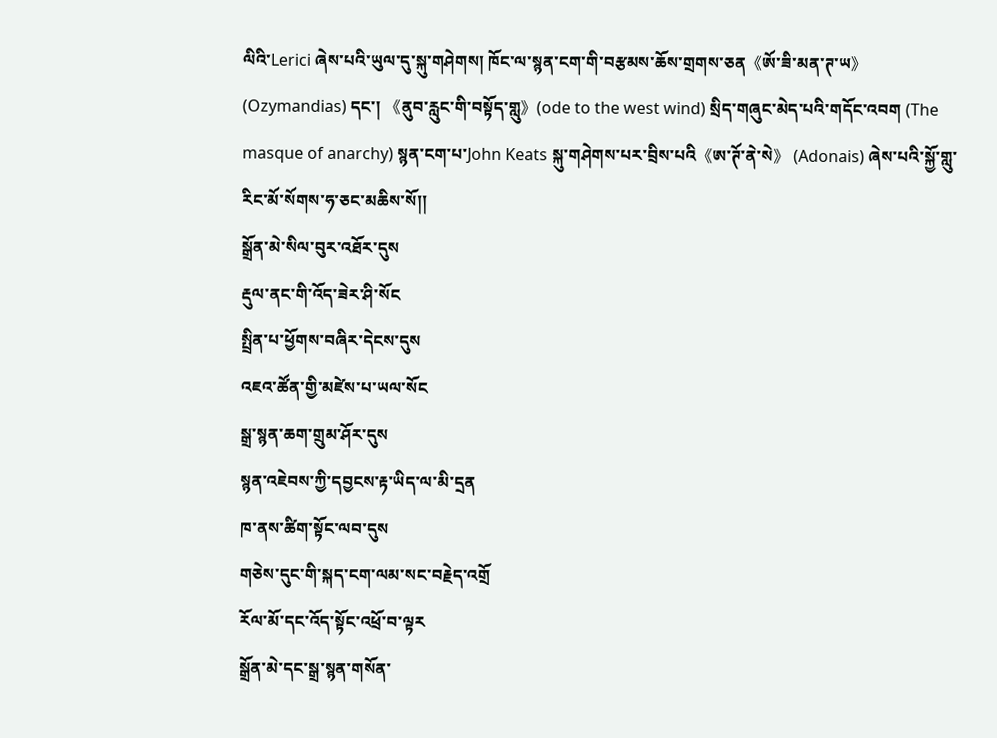ལིའི་Lerici ཞེས་པའི་ཡུལ་དུ་སྐུ་གཤེགས། ཁོང་ལ་སྙན་ངག་གི་བརྩམས་ཆོས་གྲགས་ཅན《ཨོ་ཟི་མན་ཊ་ཡ》(Ozymandias) དང་། 《ནུབ་རླུང་གི་བསྟོད་གླུ》(ode to the west wind) སྲིད་གཞུང་མེད་པའི་གདོང་འབག (The masque of anarchy) སྙན་ངག་པ་John Keats སྐུ་གཤེགས་པར་བྲིས་པའི《ཨ་ཊོ་ནེ་སེ》 (Adonais) ཞེས་པའི་སྐྱོ་གླུ་རིང་མོ་སོགས་ཧ་ཅང་མཆིས་སོ།།
སྒྲོན་མེ་སིལ་བུར་འཐོར་དུས
རྡུལ་ནང་གི་འོད་ཟེར་ཤི་སོང
སྤྲིན་པ་ཕྱོགས་བཞིར་དེངས་དུས
འཇའ་ཚོན་གྱི་མཛེས་པ་ཡལ་སོང
སྒྲ་སྙན་ཆག་གྲུམ་ཤོར་དུས
སྙན་འཇེབས་ཀྱི་དབྱངས་རྟ་ཡིད་ལ་མི་དྲན
ཁ་ནས་ཚིག་སྟོང་ལབ་དུས
གཅེས་དུང་གི་སྐད་ངག་ལམ་སང་བརྗེད་འགྲོ
རོལ་མོ་དང་འོད་སྟོང་འཕྲོ་བ་ལྟར
སྒྲོན་མེ་དང་སྒྲ་སྙན་གསོན་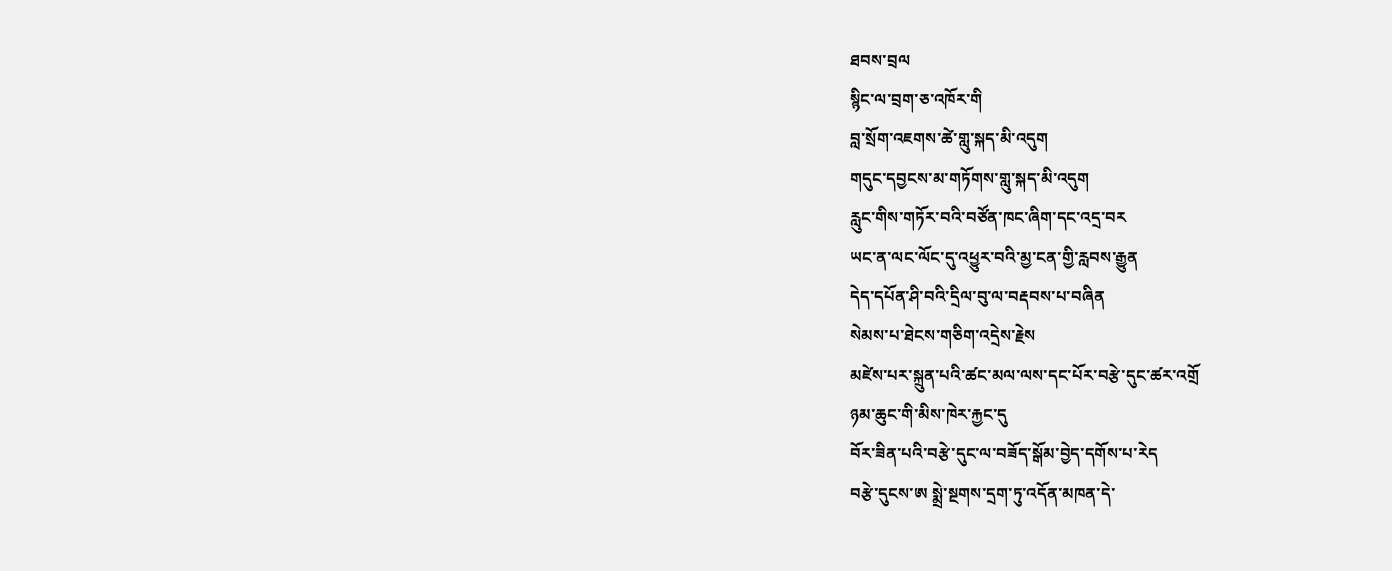ཐབས་བྲལ
སྙིང་ལ་བྲག་ཅ་འཁོར་གི
བླ་སྲོག་འཇགས་ཚེ་གླུ་སྐད་མི་འདུག
གདུང་དབྱངས་མ་གཏོགས་གླུ་སྐད་མི་འདུག
རླུང་གིས་གཏོར་བའི་བཙོན་ཁང་ཞིག་དང་འདྲ་བར
ཡང་ན་ལང་ལོང་དུ་འཕྱུར་བའི་མྱ་ངན་གྱི་རླབས་རྒྱུན
དེད་དཔོན་ཤི་བའི་དྲིལ་བུ་ལ་བརྡབས་པ་བཞིན
སེམས་པ་ཐེངས་གཅིག་འདྲེས་རྗེས
མཛེས་པར་སྐྲུན་པའི་ཚང་མལ་ལས་དང་པོར་བརྩེ་དུང་ཚར་འགྲོ
ཉམ་ཆུང་གི་མིས་ཁེར་རྐྱང་དུ
བོར་ཟིན་པའི་བརྩེ་དུང་ལ་བཟོད་སྒོམ་བྱེད་དགོས་པ་རེད
བརྩེ་དུངས་ཨ སྨྲེ་སྔགས་དྲག་ཏུ་འདོན་མཁན་དེ་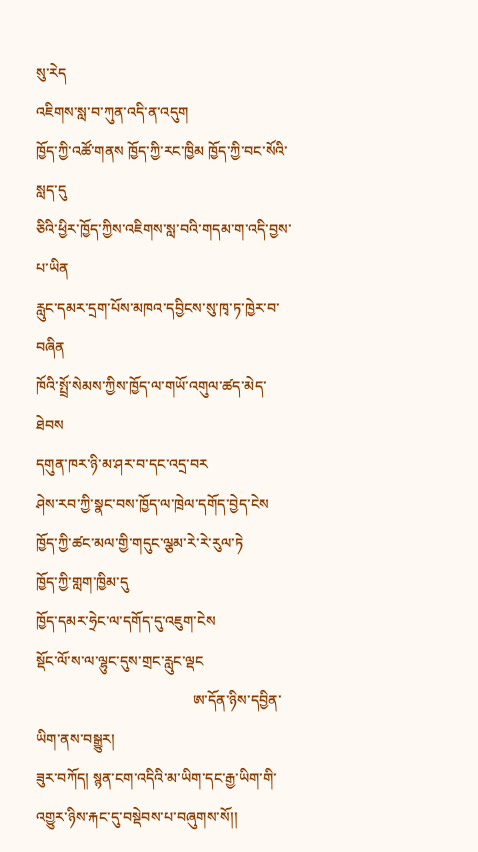སུ་རེད
འཇིགས་སླ་བ་ཀུན་འདི་ན་འདུག
ཁྱོད་ཀྱི་འཚོ་གནས ཁྱོད་ཀྱི་རང་ཁྱིམ ཁྱོད་ཀྱི་བང་སོའི་སླད་དུ
ཅིའི་ཕྱིར་ཁྱོད་ཀྱིས་འཇིགས་སླ་བའི་གདམ་ག་འདི་བྱས་པ་ཡིན
རླུང་དམར་དྲག་པོས་མཁའ་དབྱིངས་སུ་ཁྭ་ཏ་ཁྱེར་བ་བཞིན
ཁོའི་སྤྲོ་སེམས་ཀྱིས་ཁྱོད་ལ་གཡོ་འགུལ་ཚད་མེད་ཐེབས
དགུན་ཁར་ཉི་མ་ཤར་བ་དང་འདྲ་བར
ཤེས་རབ་ཀྱི་སྣང་བས་ཁྱོད་ལ་ཁྲེལ་དགོད་བྱེད་ངེས
ཁྱོད་ཀྱི་ཚང་མལ་གྱི་གདུང་ལྕམ་རེ་རེ་རུལ་ཏེ
ཁྱོད་ཀྱི་གླག་ཁྱིམ་དུ
ཁྱོད་དམར་ཧྲེང་ལ་དགོད་དུ་འཇུག་ངེས
སྡོང་ལོ་ས་ལ་ལྷུང་དུས་གྲང་རླུང་ལྡང
                                           ཨ་དོན་ཉིས་དབྱིན་ཡིག་ནས་བསྒྱུར།
ཟུར་བཀོད། སྙན་ངག་འདིའི་མ་ཡིག་དང་རྒྱ་ཡིག་གི་འགྱུར་ཉིས་རྐང་དུ་བསྡེབས་པ་བཞུགས་སོ།།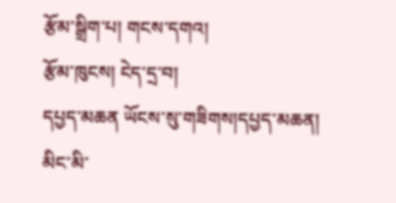རྩོམ་སྒྲིག་པ། གངས་དགའ།
རྩོམ་ཁུངས། ངེད་དྲ་བ།
དཔྱད་མཆན ཡོངས་སུ་གཟིགས།དཔྱད་མཆན།
མིང་མི་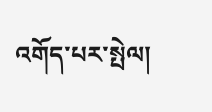འགོད་པར་སྤེལ།